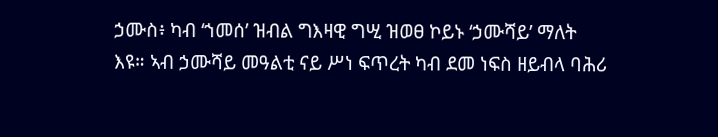ኃሙስ፥ ካብ ‘ኀመሰ’ ዝብል ግእዛዊ ግሢ ዝወፀ ኮይኑ ‘ኃሙሻይ’ ማለት እዩ። ኣብ ኃሙሻይ መዓልቲ ናይ ሥነ ፍጥረት ካብ ደመ ነፍስ ዘይብላ ባሕሪ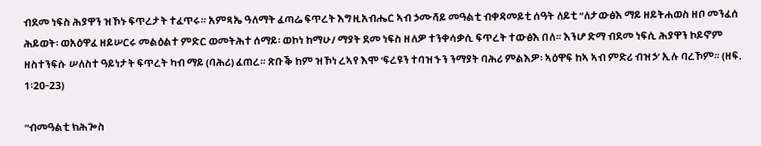ብደመ ነፍስ ሕያዋን ዝኾኑ ፍጥረታት ተፈጥሩ። አምጻኤ ዓለማት ፈጣሬ ፍጥረት እግዚአብሔር ኣብ ኃሙሻይ መዓልቲ ብቀዳመይቲ ሰዓት ለይቲ “ለታውፅእ ማይ ዘይትሐወስ ዘቦ መንፈሰ ሕይወት፡ ወአዕዋፈ ዘይሠርሩ መልዕልተ ምድር ወመትሕተ ሰማይ፡ ወኮነ ከማሁ/ ማያት ደመ ነፍስ ዘለዎ ተንቀሳቃሲ ፍጥረት ተውፅእ በለ። እንሆ ድማ ብደመ ነፍሲ ሕያዋን ኮይኖም ዘስተንፍሱ ሠለስተ ዓይነታት ፍጥረት ካብ ማይ (ባሕሪ) ፈጠረ። ጽቡቕ ከም ዝኾነ ረኣየ እሞ ‘ፍረዩን ተባዝኁን ንማያት ባሕሪ ምልእዎ፡ ኣዕዋፍ ከኣ ኣብ ምድሪ ብዝኃ’ ኢሉ ባረኾም። (ዘፍ. 1፡20-23)

“ብመዓልቲ ክሕጐስ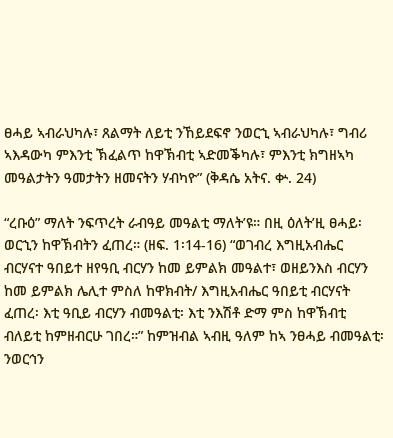ፀሓይ ኣብራህካሉ፣ ጸልማት ለይቲ ንኸይደፍኖ ንወርኂ ኣብራህካሉ፣ ግብሪ ኣእዳውካ ምእንቲ ኽፈልጥ ከዋኽብቲ ኣድመቕካሉ፣ ምእንቲ ክግዘኣካ መዓልታትን ዓመታትን ዘመናትን ሃብካዮ” (ቅዳሴ አትና. ቍ. 24)

“ረቡዕ” ማለት ንፍጥረት ራብዓይ መዓልቲ ማለት’ዩ። በዚ ዕለት’ዚ ፀሓይ፡ ወርኂን ከዋኽብትን ፈጠረ። (ዘፍ. 1፡14-16) “ወገብረ እግዚአብሔር ብርሃናተ ዓበይተ ዘየዓቢ ብርሃን ከመ ይምልክ መዓልተ፣ ወዘይንእስ ብርሃን ከመ ይምልክ ሌሊተ ምስለ ከዋክብት/ እግዚአብሔር ዓበይቲ ብርሃናት ፈጠረ፡ እቲ ዓቢይ ብርሃን ብመዓልቲ፡ እቲ ንእሽቶ ድማ ምስ ከዋኽብቲ ብለይቲ ከምዘብርሁ ገበረ።” ከምዝብል ኣብዚ ዓለም ከኣ ንፀሓይ ብመዓልቲ፡ ንወርኅን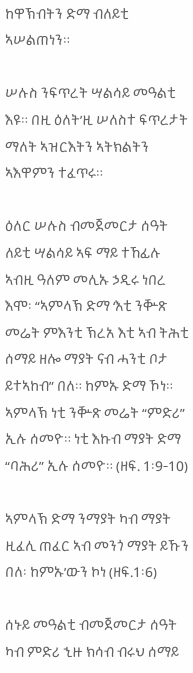ከዋኽብትን ድማ ብለይቲ ኣሠልጠነን።

ሠሉስ ንፍጥረት ሣልሳይ መዓልቲ እዩ። በዚ ዕለት’ዚ ሠለስተ ፍጥረታት ማለት ኣዝርእትን ኣትክልትን ኣእዋምን ተፈጥሩ።

ዕለር ሠሉስ ብመጀመርታ ሰዓት ለይቲ ሣልሳይ ኣፍ ማይ ተኸፊሉ ኣብዚ ዓለም መሊኡ ኃዲሩ ነበረ እሞ፡ “ኣምላኽ ድማ ‘እቲ ንቝጽ መሬት ምእንቲ ኽረአ እቲ ኣብ ትሕቲ ሰማይ ዘሎ ማያት ናብ ሓንቲ ቦታ ይተኣከብ” በለ። ከምኡ ድማ ኾነ። ኣምላኽ ነቲ ንቝጽ መሬት “ምድሪ” ኢሉ ሰመዮ። ነቲ እኩብ ማያት ድማ “ባሕሪ” ኢሉ ሰመዮ። (ዘፍ. 1፡9-10)

ኣምላኽ ድማ ንማያት ካብ ማያት ዚፈሊ ጠፈር ኣብ መንጎ ማያት ይኹን በለ፡ ከምኡ’ውን ኮነ (ዘፍ.1፡6)

ሰኑይ መዓልቲ ብመጀመርታ ሰዓት ካብ ምድሪ ኂዙ ክሳብ ብሩህ ሰማይ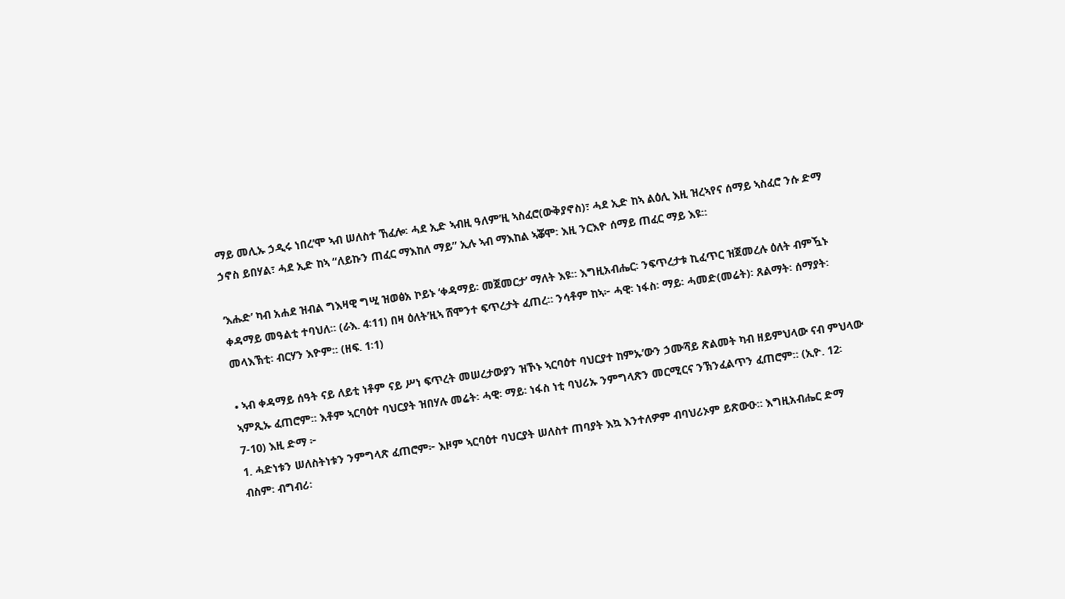ማይ መሊኡ ኃዲሩ ነበረ’ሞ ኣብ ሠለስተ ኸፈሎ፡ ሓደ ኢድ ኣብዚ ዓለም’ዚ ኣስፈሮ(ውቅያኖስ)፣ ሓደ ኢድ ከኣ ልዕሊ እዚ ዝረኣየና ሰማይ ኣስፈሮ ንሱ ድማ ኃኖስ ይበሃል፣ ሓደ ኢድ ከኣ “ለይኩን ጠፈር ማእከለ ማይ” ኢሉ ኣብ ማእከል ኣቖሞ፡ እዚ ንርእዮ ሰማይ ጠፈር ማይ እዩ።

‘እሑድ’ ካብ አሐደ ዝብል ግእዛዊ ግሢ ዝወፅአ ኮይኑ ‘ቀዳማይ፡ መጀመርታ’ ማለት እዩ። እግዚአብሔር፡ ንፍጥረታቱ ኪፈጥር ዝጀመረሉ ዕለት ብምዃኑ ቀዳማይ መዓልቲ ተባህለ። (ራእ. 4፡11) በዛ ዕለት’ዚኣ ሸሞንተ ፍጥረታት ፈጠረ። ንሳቶም ከኣ፦ ሓዊ፡ ነፋስ፡ ማይ፡ ሓመድ(መሬት)፡ ጸልማት፡ ሰማያት፡ መላእኽቲ፡ ብርሃን እዮም። (ዘፍ. 1፡1)

• ኣብ ቀዳማይ ሰዓት ናይ ለይቲ ነቶም ናይ ሥነ ፍጥረት መሠረታውያን ዝኾኑ ኣርባዕተ ባህርያተ ከምኡ’ውን ኃሙሻይ ጽልመት ካብ ዘይምህላው ናብ ምህላው ኣምጺኡ ፈጠሮም። እቶም ኣርባዕተ ባህርያት ዝበሃሉ መሬት፡ ሓዊ፡ ማይ፡ ነፋስ ነቲ ባህሪኡ ንምግላጽን መርሚርና ንኽንፈልጥን ፈጠሮም። (ኢዮ. 12፡7-10) እዚ ድማ ፦
1. ሓድነቱን ሠለስትነቱን ንምግላጽ ፈጠሮም፦ እዞም ኣርባዕተ ባህርያት ሠለስተ ጠባያት እኳ እንተለዎም ብባህሪኦም ይጽውዑ። እግዚአብሔር ድማ ብስም፡ ብግብሪ፡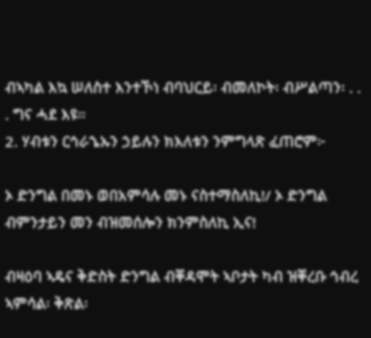ብኣካል እኳ ሠለስተ እንተኾነ ብባህርይ፡ ብመለኮት፡ ብሥልጣን፡ . . . ግና ሓደ እዩ።
2. ሃብቱን ርኅራኄኡን ኃይሉን ክእለቱን ንምግላጽ ፈጠሮም፦

ኦ ድንግል በመኑ ወበአምሳሉ መኑ ናስተማስለኪ!/ ኦ ድንግል ብምንታይን መን ብዝመሰሎን ክንምስለኪ ኢና!

ብዛዕባ ኣዴና ቅድስት ድንግል ብቐዳሞት ኣቦታት ካብ ዝቐረቡ ኅብረ ኣምሳል፡ ቅጽል፡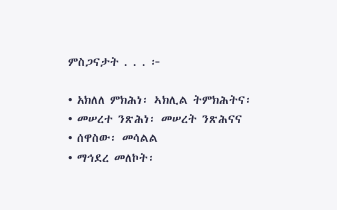ምስጋናታት . . . ፦

• አክለለ ምክሕነ፡ ኣክሊል ትምክሕትና፡
• መሠረተ ንጽሕነ፡ መሠረት ንጽሕናና
• ሰዋስው፡ መሳልል
• ማኅደረ መለኮት፡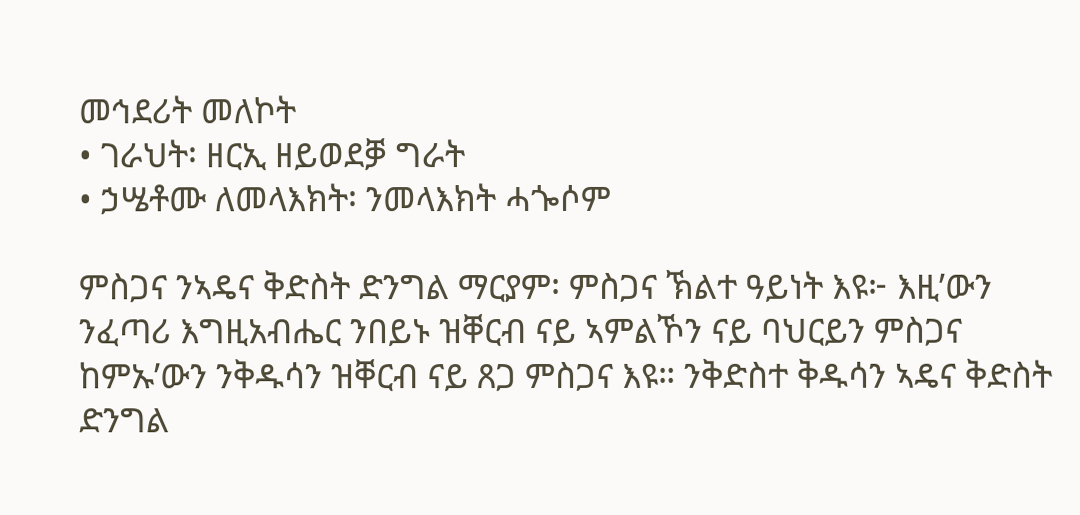መኅደሪት መለኮት
• ገራህት፡ ዘርኢ ዘይወደቓ ግራት
• ኃሤቶሙ ለመላእክት፡ ንመላእክት ሓጐሶም

ምስጋና ንኣዴና ቅድስት ድንግል ማርያም፡ ምስጋና ኽልተ ዓይነት እዩ፦ እዚ’ውን ንፈጣሪ እግዚአብሔር ንበይኑ ዝቐርብ ናይ ኣምልኾን ናይ ባህርይን ምስጋና ከምኡ’ውን ንቅዱሳን ዝቐርብ ናይ ጸጋ ምስጋና እዩ። ንቅድስተ ቅዱሳን ኣዴና ቅድስት ድንግል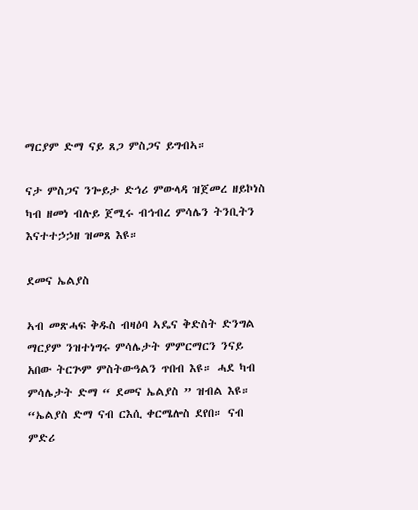ማርያም ድማ ናይ ጸጋ ምስጋና ይግብኣ።

ናታ ምስጋና ንጐይታ ድኅሪ ምውላዳ ዝጀመረ ዘይኮነስ ካብ ዘመነ ብሉይ ጀሚሩ ብኅብረ ምሳሌን ትንቢትን እናተተኃኃዘ ዝመጸ እዩ።

ደመና ኤልያስ

ኣብ መጽሓፍ ቅዱስ ብዛዕባ ኣዴና ቅድስት ድንግል ማርያም ንዝተነግሩ ምሳሌታት ምምርማርን ንናይ አበው ትርጕም ምስትውዓልን ጥበብ እዩ። ሓደ ካብ ምሳሌታት ድማ “ ደመና ኤልያስ ” ዝብል እዩ።
“ኤልያስ ድማ ናብ ርእሲ ቀርሜሎስ ደየበ። ናብ ምድሪ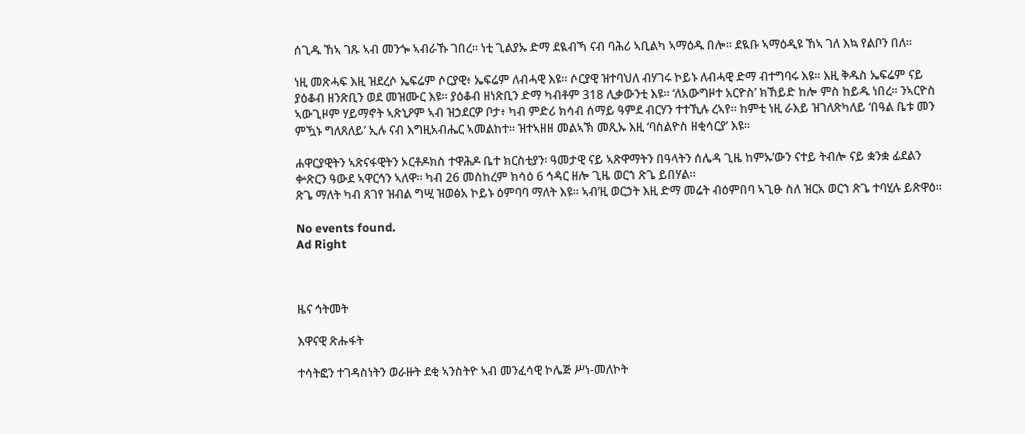ሰጊዱ ኸኣ ገጹ ኣብ መንጐ ኣብራኹ ገበረ። ነቲ ጊልያኡ ድማ ደዪብኻ ናብ ባሕሪ ኣቢልካ ኣማዕዱ በሎ። ደዪቡ ኣማዕዲዩ ኸኣ ገለ እኳ የልቦን በለ።

ነዚ መጽሓፍ እዚ ዝደረሶ ኤፍሬም ሶርያዊ፥ ኤፍሬም ለብሓዊ እዩ። ሶርያዊ ዝተባህለ ብሃገሩ ኮይኑ ለብሓዊ ድማ ብተግባሩ እዩ። እዚ ቅዱስ ኤፍሬም ናይ ያዕቆብ ዘንጽቢን ወደ መዝሙር እዩ። ያዕቆብ ዘነጽቢን ድማ ካብቶም 318 ሊቃውንቲ እዩ። ‘ለአውግዞተ አርዮስ’ ክኸይድ ከሎ ምስ ከይዱ ነበረ። ንኣርዮስ ኣውጊዞም ሃይማኖት ኣጽኒዖም ኣብ ዝኃደርዎ ቦታ፥ ካብ ምድሪ ክሳብ ሰማይ ዓምደ ብርሃን ተተኺሉ ረኣየ። ከምቲ ነዚ ራእይ ዝገለጽካለይ ‘በዓል ቤቱ መን ምዃኑ ግለጸለይ’ ኢሉ ናብ እግዚአብሔር ኣመልከተ። ዝተኣዘዘ መልኣኽ መጺኡ እዚ ‘ባስልዮስ ዘቂሳርያ’ እዩ።

ሐዋርያዊትን ኣጽናፋዊትን ኦርቶዶክስ ተዋሕዶ ቤተ ክርስቲያን፡ ዓመታዊ ናይ ኣጽዋማትን በዓላትን ሰሌዳ ጊዜ ከምኡ’ውን ናተይ ትብሎ ናይ ቋንቋ ፊደልን ቍጽርን ዓውደ ኣዋርኅን ኣለዋ። ካብ 26 መስከረም ክሳዕ 6 ኅዳር ዘሎ ጊዜ ወርኀ ጽጌ ይበሃል።
ጽጌ ማለት ካብ ጸገየ ዝብል ግሢ ዝወፅአ ኮይኑ ዕምባባ ማለት እዩ። ኣብ’ዚ ወርኃት እዚ ድማ መሬት ብዕምበባ ኣጊፁ ስለ ዝርአ ወርኀ ጽጌ ተባሂሉ ይጽዋዕ።

No events found.
Ad Right



ዜና ኅትመት

እዋናዊ ጽሑፋት

ተሳትፎን ተገዳስነትን ወራዙት ደቂ ኣንስትዮ ኣብ መንፈሳዊ ኮሌጅ ሥነ-መለኮት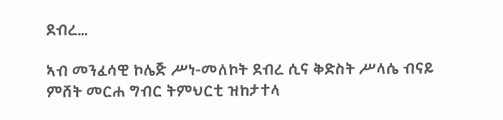ደብረ…

ኣብ መንፈሳዊ ኮሌጅ ሥነ-መለኮት ደብረ ሲና ቅድስት ሥላሴ ብናይ ምሸት መርሐ ግብር ትምህርቲ ዝከታተላ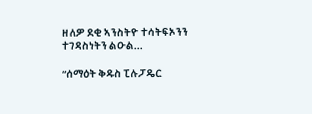ዘለዎ ደቂ ኣንስትዮ ተሳትፍኦንን ተገዳስነትን ልዑል...

“ሰማዕት ቅዱስ ፒሉፓዴር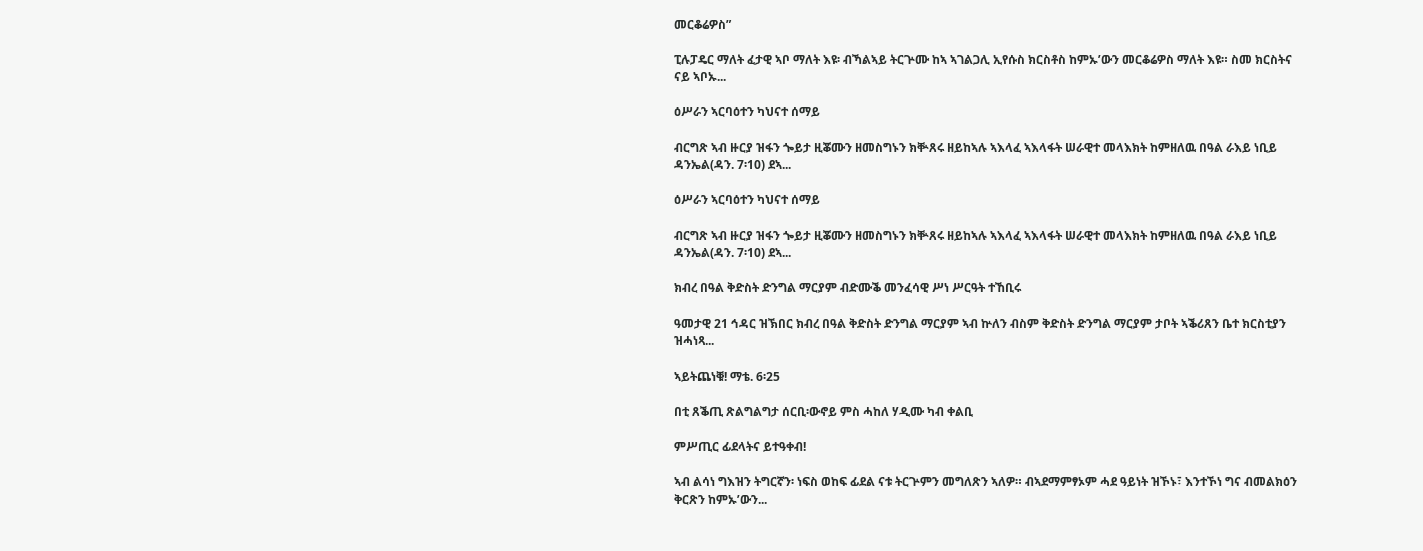መርቆሬዎስ”

ፒሉፓዴር ማለት ፈታዊ ኣቦ ማለት እዩ፡ ብኻልኣይ ትርጕሙ ከኣ ኣገልጋሊ ኢየሱስ ክርስቶስ ከምኡ’ውን መርቆሬዎስ ማለት እዩ። ስመ ክርስትና ናይ ኣቦኡ...

ዕሥራን ኣርባዕተን ካህናተ ሰማይ

ብርግጽ ኣብ ዙርያ ዝፋን ጐይታ ዚቖሙን ዘመስግኑን ክቝጸሩ ዘይከኣሉ ኣእላፈ ኣእላፋት ሠራዊተ መላእክት ከምዘለዉ በዓል ራእይ ነቢይ ዳንኤል(ዳን. 7፡10) ደኣ...

ዕሥራን ኣርባዕተን ካህናተ ሰማይ

ብርግጽ ኣብ ዙርያ ዝፋን ጐይታ ዚቖሙን ዘመስግኑን ክቝጸሩ ዘይከኣሉ ኣእላፈ ኣእላፋት ሠራዊተ መላእክት ከምዘለዉ በዓል ራእይ ነቢይ ዳንኤል(ዳን. 7፡10) ደኣ...

ክብረ በዓል ቅድስት ድንግል ማርያም ብድሙቕ መንፈሳዊ ሥነ ሥርዓት ተኸቢሩ

ዓመታዊ 21 ኅዳር ዝኽበር ክብረ በዓል ቅድስት ድንግል ማርያም ኣብ ኵለን ብስም ቅድስት ድንግል ማርያም ታቦት ኣቕሪጸን ቤተ ክርስቲያን ዝሓነጻ...

ኣይትጨነቑ! ማቴ. 6፡25

በቲ ጸቕጢ ጽልግልግታ ሰርቢ፡ውኖይ ምስ ሓከለ ሃዲሙ ካብ ቀልቢ

ምሥጢር ፊደላትና ይተዓቀብ!

ኣብ ልሳነ ግእዝን ትግርኛን፡ ነፍስ ወከፍ ፊደል ናቱ ትርጕምን መግለጽን ኣለዎ። ብኣደማምፃኦም ሓደ ዓይነት ዝኾኑ፣ እንተኾነ ግና ብመልክዕን ቅርጽን ከምኡ’ውን...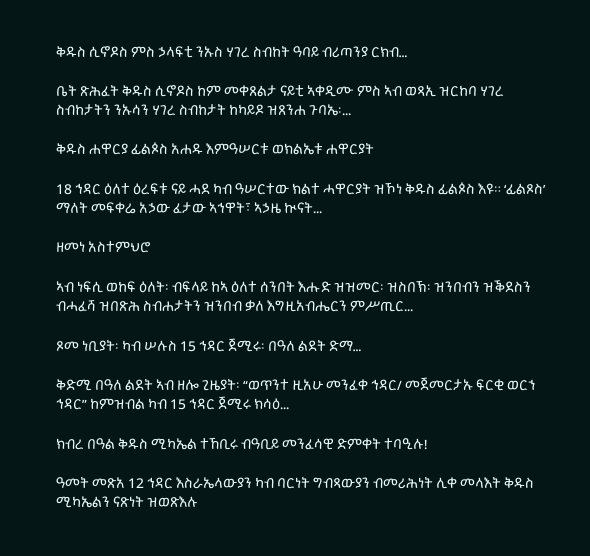ቅዱስ ሲኖዶስ ምስ ኃላፍቲ ንኡስ ሃገረ ስብከት ዓባይ ብሪጣንያ ርክብ…

ቤት ጽሕፈት ቅዱስ ሲኖዶስ ከም መቀጸልታ ናይቲ ኣቀዲሙ ምስ ኣብ ወጻኢ ዝርከባ ሃገረ ስብከታትን ንኡሳን ሃገረ ስብከታት ከካይዶ ዝጸንሐ ጉባኤ፡...

ቅዱስ ሐዋርያ ፊልጶስ አሐዱ እምዓሠርቱ ወክልኤቱ ሐዋርያት

18 ኅዳር ዕለተ ዕረፍቱ ናይ ሓደ ካብ ዓሠርተው ክልተ ሓዋርያት ዝኾነ ቅዱስ ፊልጶስ እዩ። ‘ፊልጾስ’ ማለት መፍቀሬ አኃው ፈታው ኣኅዋት፣ ኣኃዜ ኲናት...

ዘመነ አስተምህሮ

ኣብ ነፍሲ ወከፍ ዕለት፡ ብፍላይ ከኣ ዕለተ ሰንበት እሑድ ዝዝመር፡ ዝስበኽ፡ ዝንበብን ዝቕደስን ብሓፈሻ ዝበጽሕ ስብሐታትን ዝንበብ ቃለ እግዚአብሔርን ምሥጢር...

ጾመ ነቢያት፡ ካብ ሠሉስ 15 ኅዳር ጀሚሩ፡ በዓለ ልደት ድማ…

ቅድሚ በዓለ ልደት ኣብ ዘሎ ጊዜያት፡ “ወጥንተ ዚአሁ መንፈቀ ኅዳር/ መጀመርታኡ ፍርቂ ወርኀ ኅዳር” ከምዝብል ካብ 15 ኅዳር ጀሚሩ ክሳዕ...

ክብረ በዓል ቅዱስ ሚካኤል ተኸቢሩ ብዓቢይ መንፈሳዊ ድምቀት ተባዒሉ!

ዓመት መጽአ 12 ኅዳር እስራኤላውያን ካብ ባርነት ግብጻውያን ብመሪሕነት ሊቀ መላእት ቅዱስ ሚካኤልን ናጽነት ዝወጽእሉ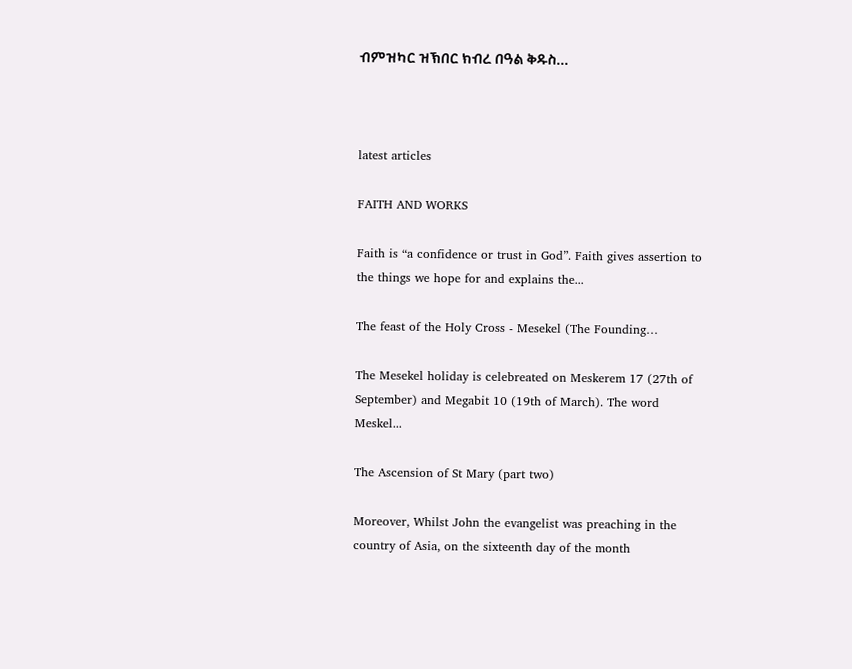ብምዝካር ዝኽበር ክብረ በዓል ቅዱስ...



latest articles

FAITH AND WORKS

Faith is “a confidence or trust in God”. Faith gives assertion to the things we hope for and explains the...

The feast of the Holy Cross - Mesekel (The Founding…

The Mesekel holiday is celebreated on Meskerem 17 (27th of September) and Megabit 10 (19th of March). The word Meskel...

The Ascension of St Mary (part two)

Moreover, Whilst John the evangelist was preaching in the country of Asia, on the sixteenth day of the month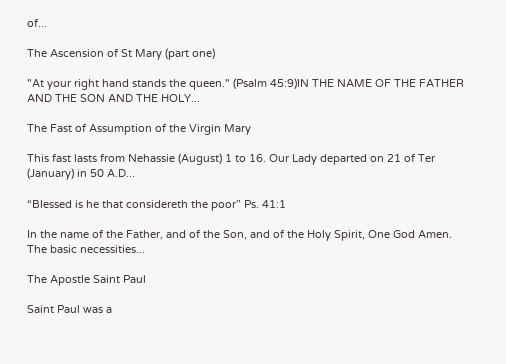of...

The Ascension of St Mary (part one)

"At your right hand stands the queen." (Psalm 45:9)IN THE NAME OF THE FATHER AND THE SON AND THE HOLY...

The Fast of Assumption of the Virgin Mary

This fast lasts from Nehassie (August) 1 to 16. Our Lady departed on 21 of Ter (January) in 50 A.D...

“Blessed is he that considereth the poor” Ps. 41:1

In the name of the Father, and of the Son, and of the Holy Spirit, One God Amen. The basic necessities...

The Apostle Saint Paul

Saint Paul was a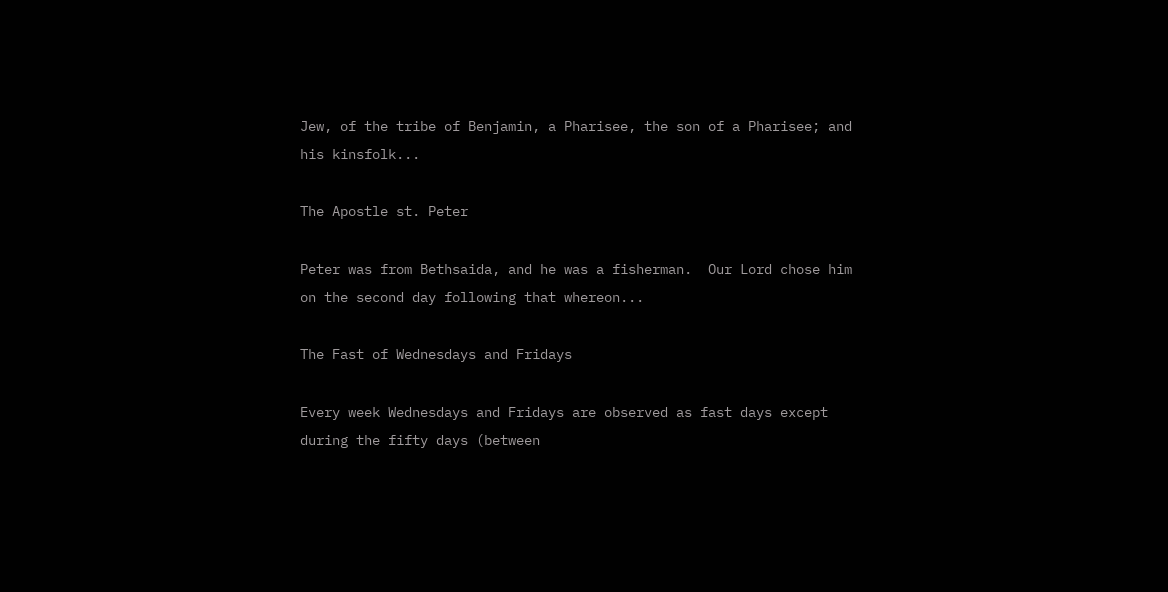Jew, of the tribe of Benjamin, a Pharisee, the son of a Pharisee; and his kinsfolk...

The Apostle st. Peter

Peter was from Bethsaida, and he was a fisherman.  Our Lord chose him on the second day following that whereon...

The Fast of Wednesdays and Fridays

Every week Wednesdays and Fridays are observed as fast days except during the fifty days (between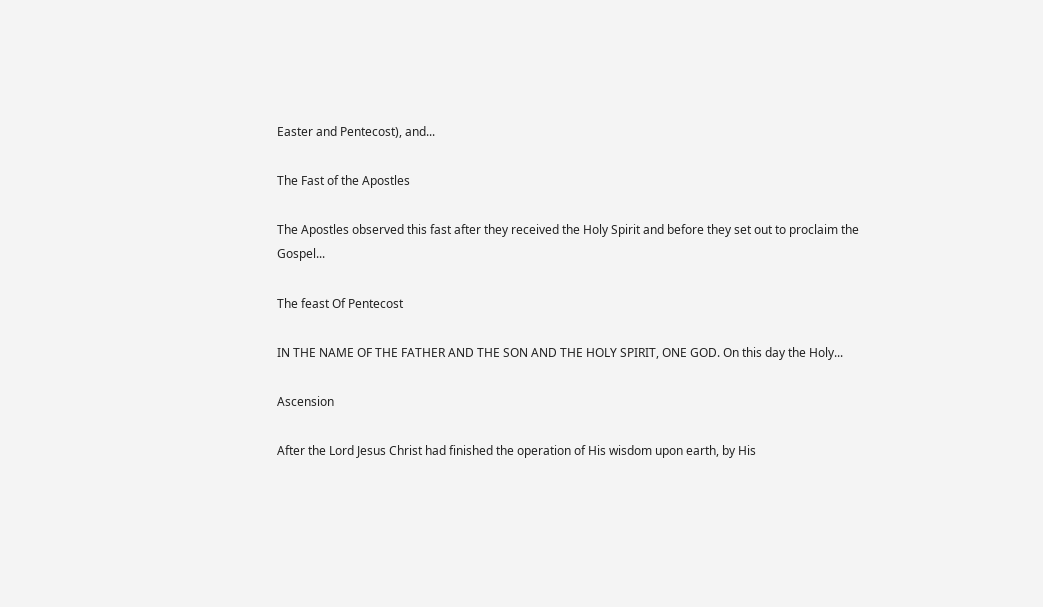Easter and Pentecost), and...

The Fast of the Apostles

The Apostles observed this fast after they received the Holy Spirit and before they set out to proclaim the Gospel...

The feast Of Pentecost

IN THE NAME OF THE FATHER AND THE SON AND THE HOLY SPIRIT, ONE GOD. On this day the Holy...

Ascension

After the Lord Jesus Christ had finished the operation of His wisdom upon earth, by His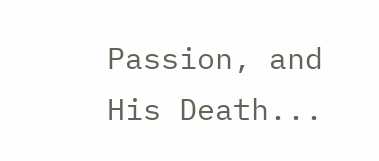Passion, and His Death...